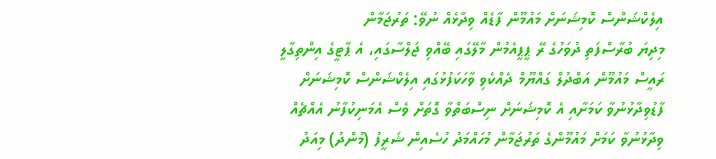އިލެކްޝަންސް ކޮމިޝަނަށް މައުމޫން ފާޑެއް ވިދާޅެއް ނުވޭ: ތަރުޖަމާން
މިދިޔަ ބުރާސްފަތި ދުވަހުގެ ރޭ ޕީޕީއެމުން މާލޭގައި ބޭއްވި ޖަލްސާގައި، އެ ޕާޓީގެ އިންތިގާލީ ރައީސް މައުމޫން އަބްދުލް ގައްޔޫމް ދެއްކެވި ވާހަކަފުޅުގައި އިލެކްޝަންސް ކޮމިޝަނަށް ފާޑުވިދާޅުނުވާ ކަމަށާއި އެ ކޮމިޝަނަށް ނިސްބަތްވާ ގޮތަށް ވެސް އެމަނިކުފާނު އެއްޗެއް ވިދާޅުނުވާ ކަމަށް މައުމޫންގެ ތަރުޖަމާން މުހައްމަދު ހުސެއިން ޝަރީފު (މުންދު) މިއަދު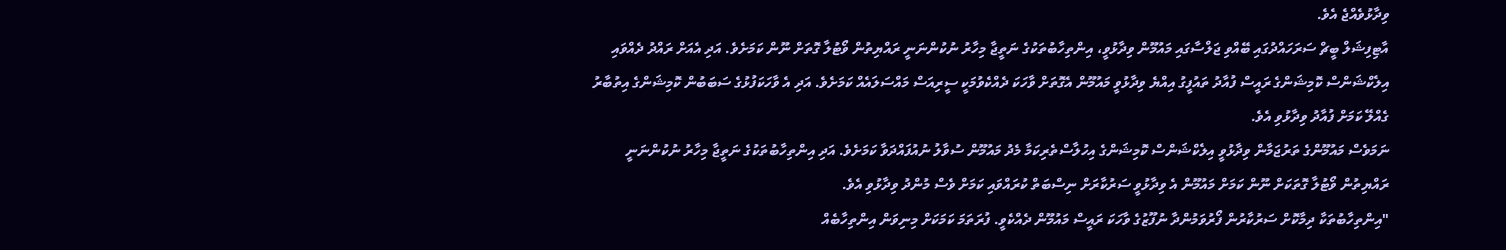ވިދާޅުވެއްޖެ އެވެ.
އާޓިފިޝަލް ބީޗް ސަރަހައްދުގައި ބޭއްވި ޖަލްސާގައި މައުމޫން ވިދާޅުވީ، އިންތިހާބުތަކުގެ ނަތީޖާ މިހާރު ނުކުންނަނީ ރައްޔިތުން ވޯޓުލާ ގޮތަށް ނޫން ކަމަށެވެ. އަދި އެއަށް ރައްދު ދެއްވައި އިލެކްޝަންސް ކޮމިޝަންގެ ރައީސް ފުއާދު ތައުފީގު އިއްޔެ ވިދާޅުވީ މައުމޫން އެގޮތަށް ވާހަކަ ދެއްކެވުމަކީ ސީރިއަސް މައްސަލައެއް ކަމަށެވެ. އަދި އެ ވާހަކަފުޅުގެ ސަބަބުން ކޮމިޝަންގެ އިތުބާރު ގެއްލޭ ކަމަށް ފުއާދު ވިދާޅުވި އެވެ.
ނަމަވެސް މައުމޫންގެ ތަރުޖަމާން ވިދާޅުވީ އިލެކްޝަންސް ކޮމިޝަންގެ އިހުލާސްތެރިކަމާ މެދު މައުމޫން ސުވާލު ނުއުފައްދަވާ ކަމަށެވެ. އަދި އިންތިހާބުތަކުގެ ނަތީޖާ މިހާރު ނުކުންނަނީ ރައްޔިތުން ވޯޓުލާ ގޮތަކަށް ނޫން ކަމަށް މައުމޫން އެ ވިދާޅުވީ ސަރުކާރަށް ނިސްބަތް ކުރައްވައި ކަމަށް ވެސް މުންދު ވިދާޅުވި އެވެ.
"އިންތިހާބުތަކާ ދިމާކޮށް ސަރުކާރުން ފޯރުވަމުންދާ ނުފޫޒުގެ ވާހަކަ ރައީސް މައުމޫން ދެއްކެވީ. ފުރަތަމަ ކަމަކަށް މިނިވަން އިންތިހާބެއް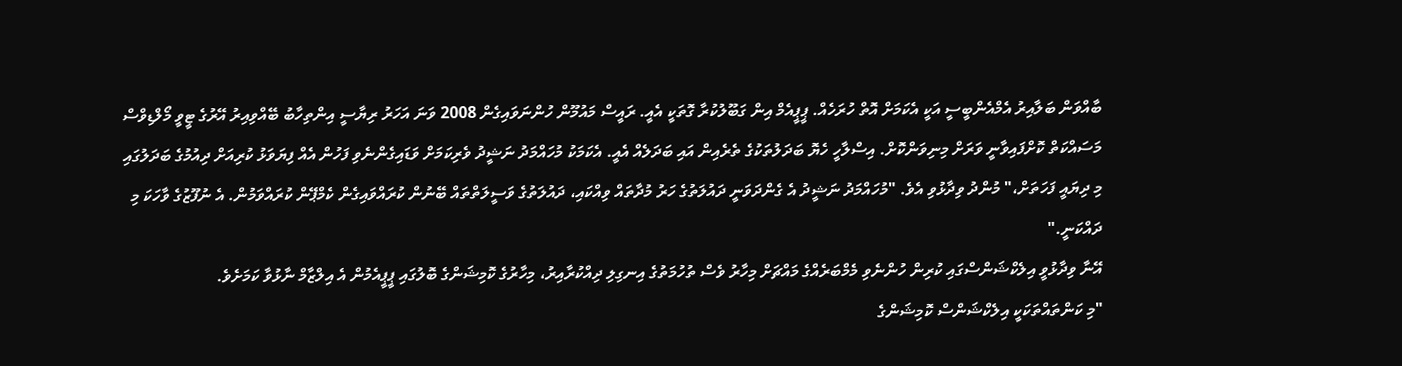ބާއްވަން ބަލާއިރު އެމްއެންބީސީ އަކީ އެކަމަށް އޮތް ހުރަހެއް. ޕީޕީއެމް އިން ގަބޫލުކުރާ ގޮތަކީ އެއީ. ރައީސް މައުމޫން ހުންނަވައިގެން 2008 ވަނަ އަހަރު ރިޔާސީ އިންތިހާބު ބޭއްވިއިރު އޭރުގެ ޓީވީ މޯލްޑިވްސް މަސައްކަތް ކޮށްފައިވާނީ ވަރަށް މިނިވަންކޮށް. އިސްލާހީ ހެޔޮ ބަދަލުތަކުގެ ތެރެއިން އައި ބަދަލެއް އެއީ. އެކަމަކު މުހައްމަދު ނަޝީދު ވެރިކަމަށް ވަޑައިގެންނެވި ފަހުން އެއް ފިޔަވަޅު ކުރިއަށް ދިއުމުގެ ބަދަލުގައި މި ދިޔައީ ފަހަތަށް،" މުންދު ވިދާޅުވި އެވެ. "މުހައްމަދު ނަޝީދު އެ ގެންދަވަނީ ދައުލަތުގެ ހަރު މުދާތައް ވިއްކައި، ދައުލަތުގެ ވަސީލަތްތައް ބޭނުން ކުރައްވައިގެން ކެމްޕޭން ކުރައްވަމުން. އެ ނުފޫޒުގެ ވާހަކަ މި ދައްކަނީ."
އޭނާ ވިދާޅުވީ އިލެކްޝަންސްގައި ކުރިން ހުންނެވި މެމްބަރެއްގެ މައްޗަށް މިހާރު ވެސް ތުހުމަތުގެ އިނގިލި ދިއްކުރާއިރު، މިހާރުގެ ކޮމިޝަންގެ ބޮލުގައި ޕީޕީއެމުން އެ އިލްޒާމް ނާޅުވާ ކަމަށެވެ.
"މި ކަންތައްތަކަކީ އިލެކްޝަންސް ކޮމިޝަންގެ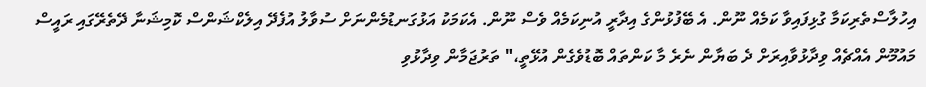އިހުލާސްތެރިކަމާ ގުޅިފައިވާ ކަމެއް ނޫން. އެ ބޭފުޅުންގެ އިދާރީ އުނިކަމެއް ވެސް ނޫން. އެކަމަކު އަޅުގަނޑުމެންނަށް ސުވާލު އުފެދޭ އިލެކްޝަންސް ކޮމިޝަނާ ދޭތެރޭގައި ރައީސް މައުމޫން އެއްޗެއް ވިދާޅުވާއިރަށް ދެ ބަޔާން ނެރެ މާ ކަންތައް ބޮޑުވެގެން އުޅޭތީ،" ތަރުޖަމާން ވިދާޅުވި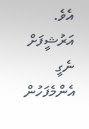އެވެ.
އަރުޝީފަށް ނެގީ
އެންމެފަހުން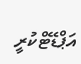އަޕްޑޭޓްކުރީ